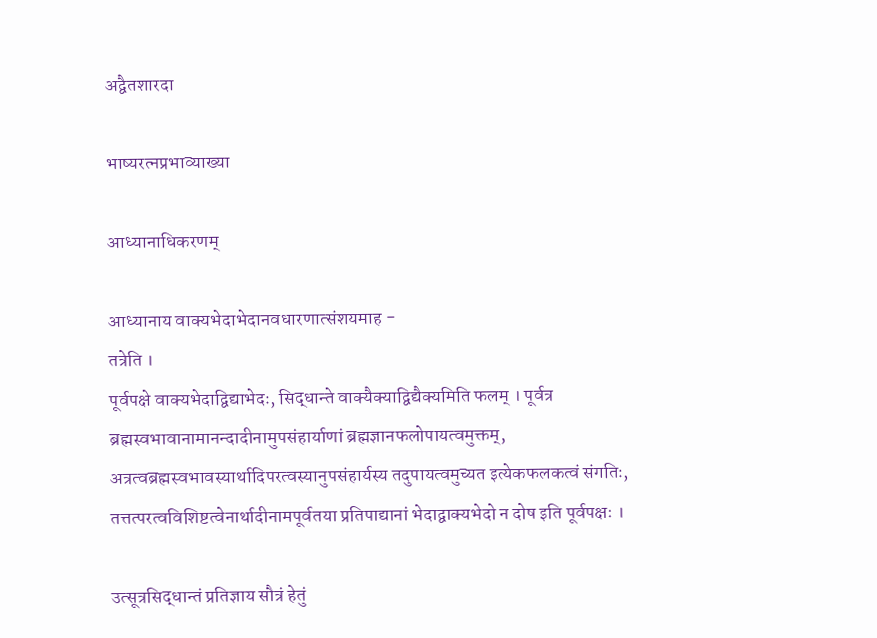अद्वैतशारदा

भाष्यरत्नप्रभाव्याख्या

आध्यानाधिकरणम्

आध्यानाय वाक्यभेदाभेदानवधारणात्संशयमाह -
तत्रेति ।
पूर्वपक्षे वाक्यभेदाद्विद्याभेदः, सिद्धान्ते वाक्यैक्याद्विद्यैक्यमिति फलम् । पूर्वत्र ब्रह्मस्वभावानामानन्दादीनामुपसंहार्याणां ब्रह्मज्ञानफलोपायत्वमुक्तम्, अत्रत्वब्रह्मस्वभावस्यार्थादिपरत्वस्यानुपसंहार्यस्य तदुपायत्वमुच्यत इत्येकफलकत्वं संगतिः, तत्तत्परत्वविशिष्टत्वेनार्थादीनामपूर्वतया प्रतिपाद्यानां भेदाद्वाक्यभेदो न दोष इति पूर्वपक्षः ।

उत्सूत्रसिद्धान्तं प्रतिज्ञाय सौत्रं हेतुं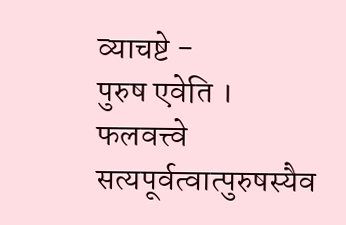व्याचष्टे -
पुरुष एवेति ।
फलवत्त्वे सत्यपूर्वत्वात्पुरुषस्यैव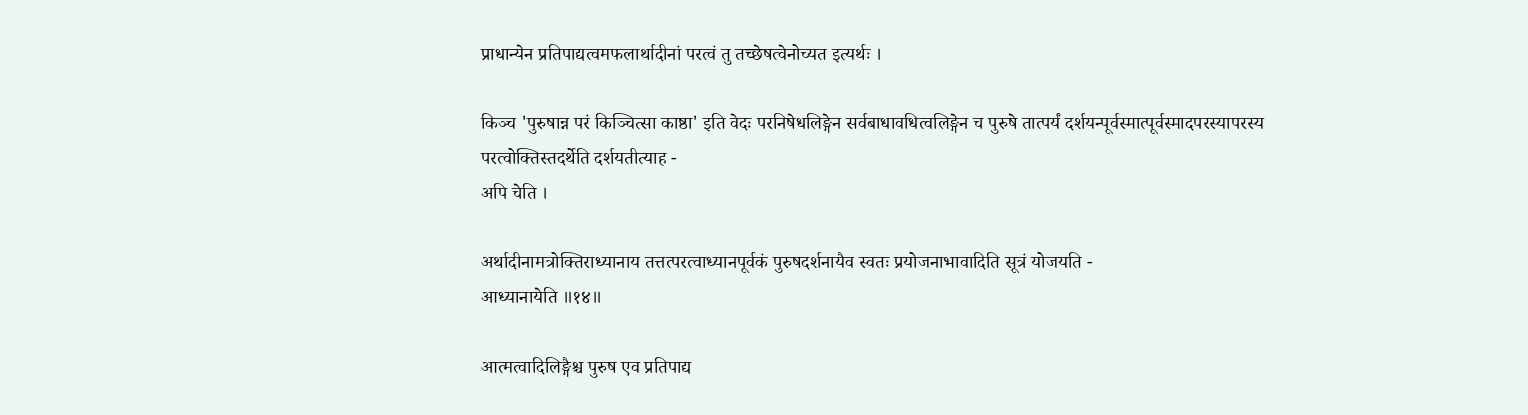प्राधान्येन प्रतिपाद्यत्वमफलार्थादीनां परत्वं तु तच्छेषत्वेनोच्यत इत्यर्थः ।

किञ्च 'पुरुषान्न परं किञ्चित्सा काष्ठा' इति वेदः परनिषेधलिङ्गेन सर्वबाधावधित्वलिङ्गेन च पुरुषे तात्पर्यं दर्शयन्पूर्वस्मात्पूर्वस्मादपरस्यापरस्य परत्वोक्तिस्तदर्थेति दर्शयतीत्याह -
अपि चेति ।

अर्थादीनामत्रोक्तिराध्यानाय तत्तत्परत्वाध्यानपूर्वकं पुरुषदर्शनायैव स्वतः प्रयोजनाभावादिति सूत्रं योजयति -
आध्यानायेति ॥१४॥

आत्मत्वादिलिङ्गैश्च पुरुष एव प्रतिपाद्य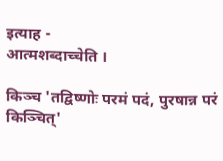इत्याह -
आत्मशब्दाच्चेति ।

किञ्च 'तद्विष्णोः परमं पदं, पुरषान्न परं किञ्चित्'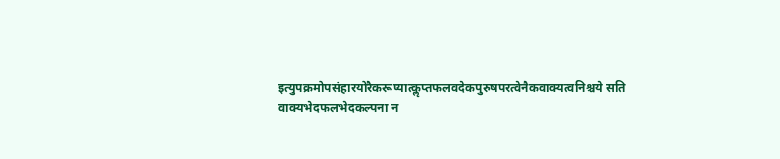इत्युपक्रमोपसंहारयोरैकरूप्यात्कॢप्तफलवदेकपुरुषपरत्वेनैकवाक्यत्वनिश्चये सति वाक्यभेदफलभेदकल्पना न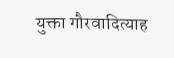युक्ता गौरवादित्याह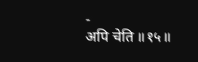-
अपि चेति ॥१५॥